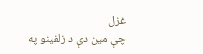غزل
چې مين دې د زلفينو په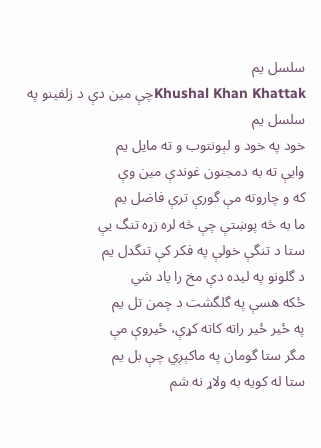سلسل يم
Khushal Khan Khattakچې مين دې د زلفينو په سلسل يم
خود په خود و لېونتوب و ته مايل يم
وايې ته به دمجنون غوندې مين وې
که و چاروته مې گورې ترې فاضل يم
ما به څه پوښتې چې څه لره زړه تنگ يې
ستا د تنگې خولې په فکر کې تنگدل يم
د گلونو په ليده دې مخ را ياد شي
ځکه هسې په گلگشت د چمن تل يم
په ځير ځير راته کاته کړې، ځيروې مې
مگر ستا گومان په ماکېږي چې بل يم
ستا له کويه به ولاړ نه شم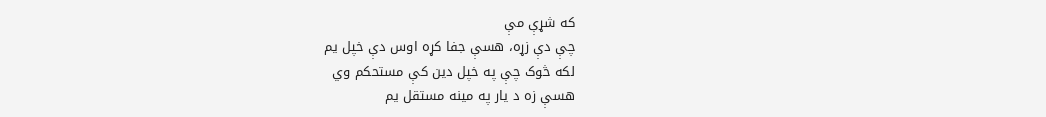که شړې مې
چې دې زړه، هسې جفا کړه اوس دې خپل يم
لکه څوک چې په خپل دين کې مستحکم وي
هسې زه د يار په مينه مستقل يم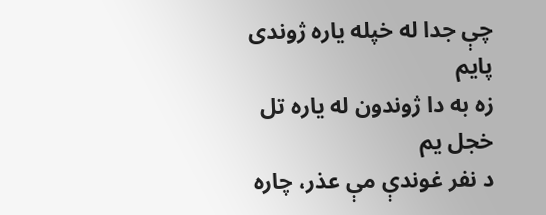چې جدا له خپله ياره ژوندی پايم
زه به دا ژوندون له ياره تل خجل يم
د نفر غوندې مې عذر، چاره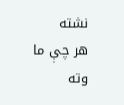نشته
هر چې ما وته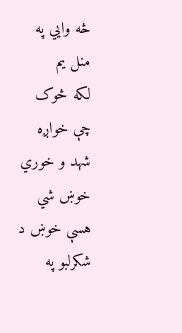څه وايي په منل يم
لکه څوک چې خواږه شهد و خوري خوښ شي
هسې خوښ د شکرلبو په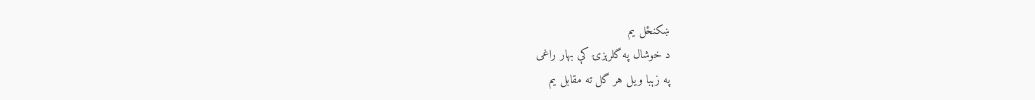ښکنځل يم
د خوشال په گلرېزۍ کې بهار راغی
په زېبا ويل هر گل ته مقابل يم